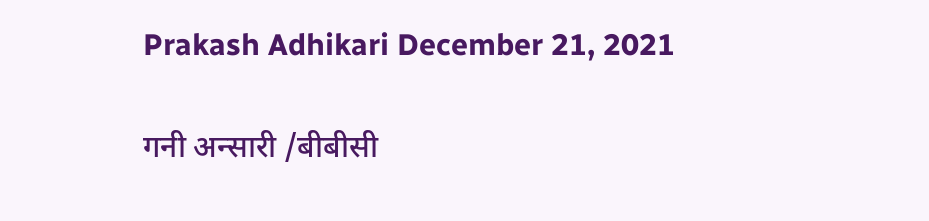Prakash Adhikari December 21, 2021

गनी अन्सारी /बीबीसी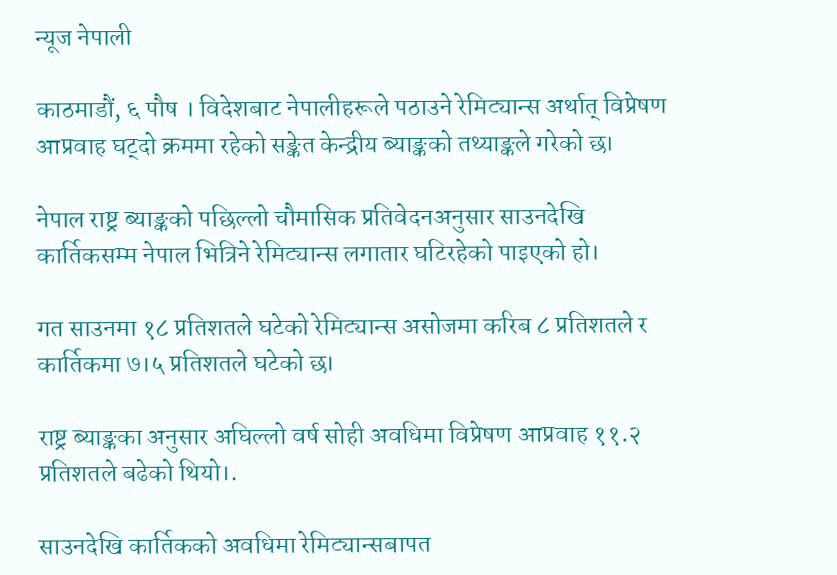न्यूज नेपाली

काठमाडौं, ६ पौष । विदेशबाट नेपालीहरूले पठाउने रेमिट्यान्स अर्थात्‌ विप्रेषण आप्रवाह घट्दो क्रममा रहेको सङ्केत केन्द्रीय ब्याङ्कको तथ्याङ्कले गरेको छ।

नेपाल राष्ट्र ब्याङ्कको पछिल्लो चौमासिक प्रतिवेदनअनुसार साउनदेखि कार्तिकसम्म नेपाल भित्रिने रेमिट्यान्स लगातार घटिरहेको पाइएको हो।

गत साउनमा १८ प्रतिशतले घटेको रेमिट्यान्स असोजमा करिब ८ प्रतिशतले र कार्तिकमा ७।५ प्रतिशतले घटेको छ।

राष्ट्र ब्याङ्कका अनुसार अघिल्लो वर्ष सोही अवधिमा विप्रेषण आप्रवाह ११.२ प्रतिशतले बढेको थियो।.

साउनदेखि कार्तिकको अवधिमा रेमिट्यान्सबापत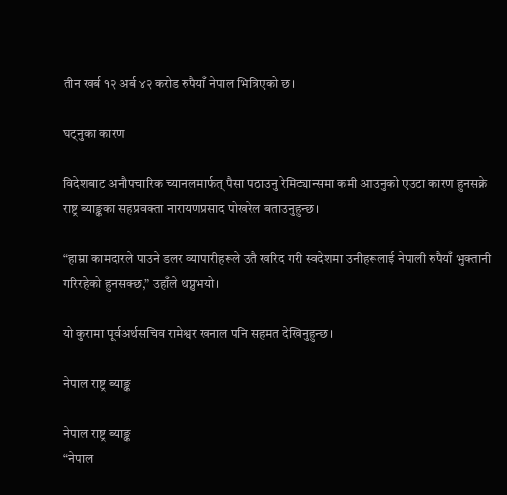तीन खर्ब १२ अर्ब ४२ करोड रुपैयाँ नेपाल भित्रिएको छ।

घट्नुका कारण

विदेशबाट अनौपचारिक च्यानलमार्फत् पैसा पठाउनु रेमिट्यान्समा कमी आउनुको एउटा कारण हुनसक्ने राष्ट्र ब्याङ्कका सहप्रवक्ता नारायणप्रसाद पोखरेल बताउनुहुन्छ।

“हाम्रा कामदारले पाउने डलर व्यापारीहरूले उतै खरिद गरी स्वदेशमा उनीहरूलाई नेपाली रुपैयाँ भुक्तानी गरिरहेको हुनसक्छ,” उहाँले थप्नुभयो।

यो कुरामा पूर्वअर्थसचिव रामेश्वर खनाल पनि सहमत देखिनुहुन्छ।

नेपाल राष्ट्र ब्याङ्क

नेपाल राष्ट्र ब्याङ्क
“नेपाल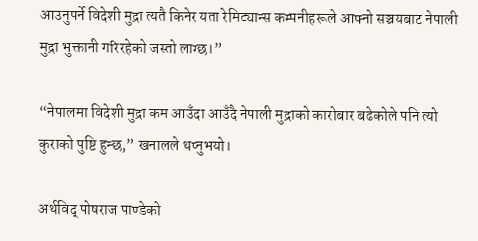आउनुपर्ने विदेशी मुद्रा त्यतै किनेर यता रेमिट्यान्स कम्पनीहरूले आफ्नो सञ्चयबाट नेपाली मुद्रा भुक्तानी गरिरहेको जस्तो लाग्छ।”

“नेपालमा विदेशी मुद्रा कम आउँदा आउँदै नेपाली मुद्राको कारोबार बढेकोले पनि त्यो कुराको पुष्टि हुन्छ,” खनालले थप्नुभयो।

अर्थविद्‌ पोषराज पाण्डेको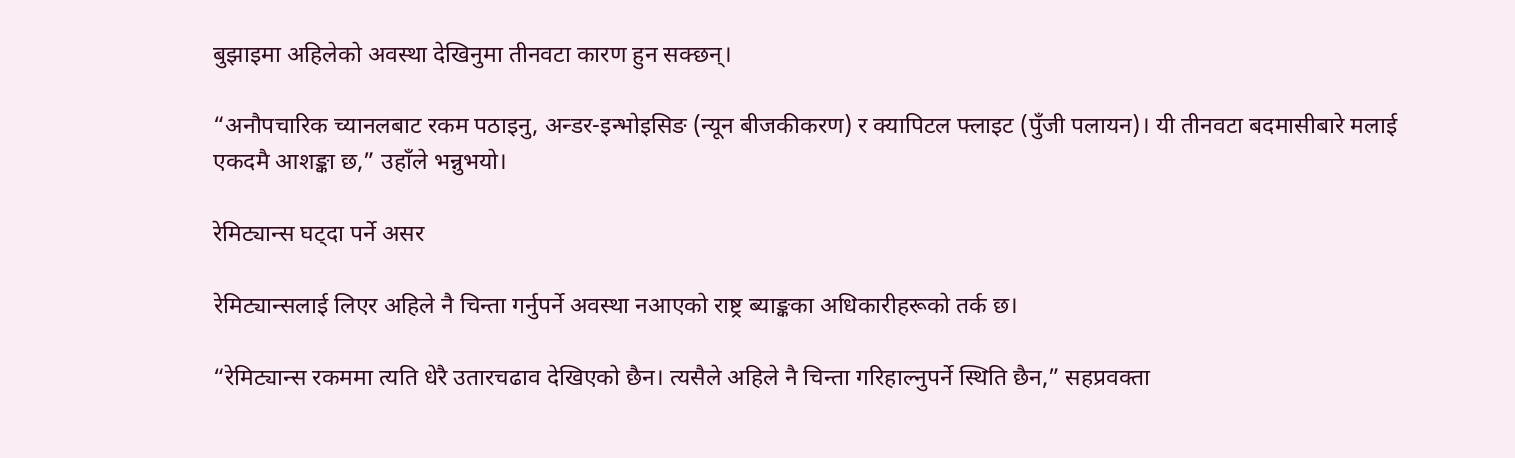बुझाइमा अहिलेको अवस्था देखिनुमा तीनवटा कारण हुन सक्छन्।

“अनौपचारिक च्यानलबाट रकम पठाइनु, अन्डर-इन्भोइसिङ (न्यून बीजकीकरण) र क्यापिटल फ्लाइट (पुँजी पलायन)। यी तीनवटा बदमासीबारे मलाई एकदमै आशङ्का छ,” उहाँले भन्नुभयो।

रेमिट्यान्स घट्दा पर्ने असर

रेमिट्यान्सलाई लिएर अहिले नै चिन्ता गर्नुपर्ने अवस्था नआएको राष्ट्र ब्याङ्कका अधिकारीहरूको तर्क छ।

“रेमिट्यान्स रकममा त्यति धेरै उतारचढाव देखिएको छैन। त्यसैले अहिले नै चिन्ता गरिहाल्नुपर्ने स्थिति छैन,” सहप्रवक्ता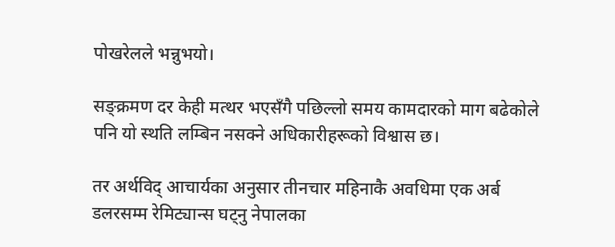पोखरेलले भन्नुभयो।

सङ्क्रमण दर केही मत्थर भएसँगै पछिल्लो समय कामदारको माग बढेकोले पनि यो स्थति लम्बिन नसक्ने अधिकारीहरूको विश्वास छ।

तर अर्थविद्‌ आचार्यका अनुसार तीनचार महिनाकै अवधिमा एक अर्ब डलरसम्म रेमिट्यान्स घट्नु नेपालका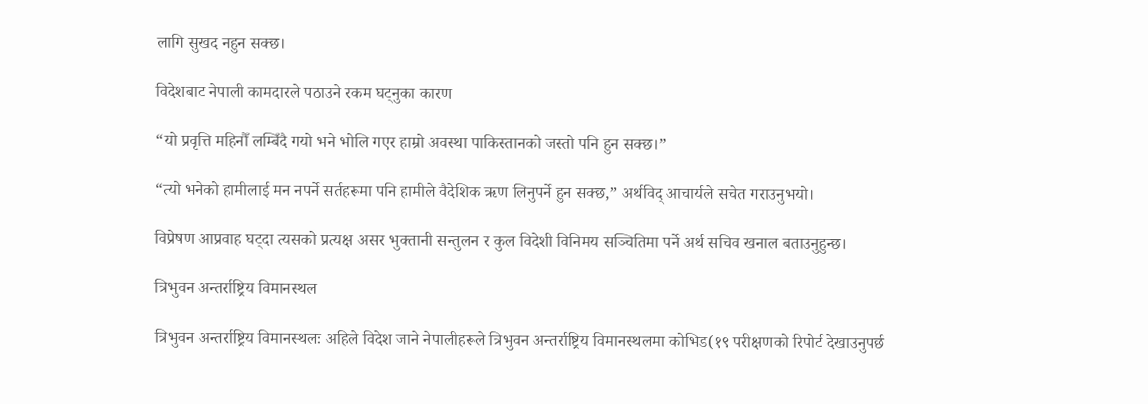लागि सुखद नहुन सक्छ।

विदेशबाट नेपाली कामदारले पठाउने रकम घट्नुका कारण

“यो प्रवृत्ति महिनौँ लम्बिँदै गयो भने भोलि गएर हाम्रो अवस्था पाकिस्तानको जस्तो पनि हुन सक्छ।”

“त्यो भनेको हामीलाई मन नपर्ने सर्तहरूमा पनि हामीले वैदेशिक ऋण लिनुपर्ने हुन सक्छ,” अर्थविद्‌ आचार्यले सचेत गराउनुभयो।

विप्रेषण आप्रवाह घट्दा त्यसको प्रत्यक्ष असर भुक्तानी सन्तुलन र कुल विदेशी विनिमय सञ्चितिमा पर्ने अर्थ सचिव खनाल बताउनुहुन्छ।

त्रिभुवन अन्तर्राष्ट्रिय विमानस्थल

त्रिभुवन अन्तर्राष्ट्रिय विमानस्थलः अहिले विदेश जाने नेपालीहरूले त्रिभुवन अन्तर्राष्ट्रिय विमानस्थलमा कोभिड(१९ परीक्षणको रिपोर्ट देखाउनुपर्छ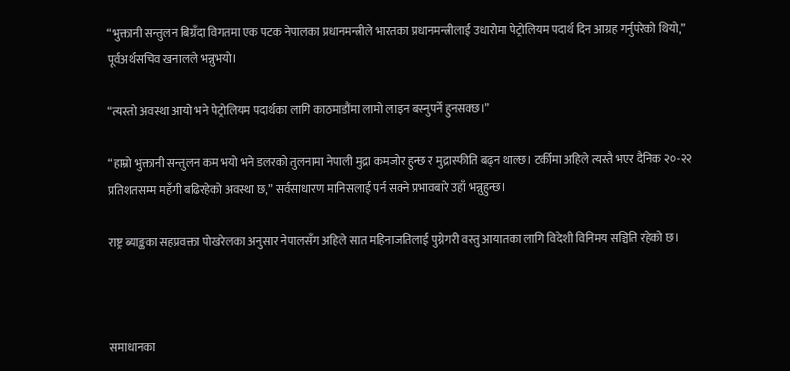“भुक्तानी सन्तुलन बिग्रँदा विगतमा एक पटक नेपालका प्रधानमन्त्रीले भारतका प्रधानमन्त्रीलाई उधारोमा पेट्रोलियम पदार्थ दिन आग्रह गर्नुपरेको थियो,” पूर्वअर्थसचिव खनालले भन्नुभयो।

“त्यस्तो अवस्था आयो भने पेट्रोलियम पदार्थका लागि काठमाडौंमा लामो लाइन बस्नुपर्ने हुनसक्छ।”

“हाम्रो भुक्तानी सन्तुलन कम भयो भने डलरको तुलनामा नेपाली मुद्रा कमजोर हुन्छ र मुद्रास्फीति बढ्न थाल्छ। टर्कीमा अहिले त्यस्तै भएर दैनिक २०-२२ प्रतिशतसम्म महँगी बढिरहेको अवस्था छ,” सर्वसाधारण मानिसलाई पर्न सक्ने प्रभावबारे उहाँ भन्नुहुन्छ।

राष्ट्र ब्याङ्कका सहप्रवक्ता पोखरेलका अनुसार नेपालसँग अहिले सात महिनाजतिलाई पुग्नेगरी वस्तु आयातका लागि विदेशी विनिमय सञ्चिति रहेको छ।



समाधानका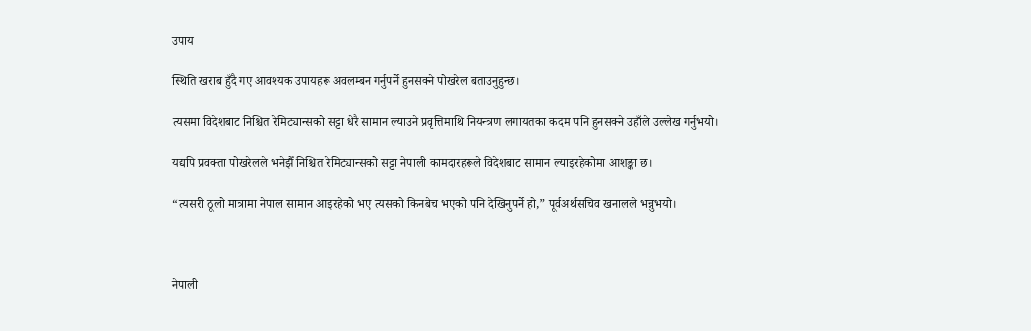उपाय

स्थिति खराब हुँदै गए आवश्यक उपायहरू अवलम्बन गर्नुपर्ने हुनसक्ने पोखरेल बताउनुहुन्छ।

त्यसमा विदेशबाट निश्चित रेमिट्यान्सको सट्टा धेरै सामान ल्याउने प्रवृत्तिमाथि नियन्त्रण लगायतका कदम पनि हुनसक्ने उहाँले उल्लेख गर्नुभयो।

यद्यपि प्रवक्ता पोखरेलले भनेझैँ निश्चित रेमिट्यान्सको सट्टा नेपाली कामदारहरूले विदेशबाट सामान ल्याइरहेकोमा आशङ्का छ।

“त्यसरी ठूलो मात्रामा नेपाल सामान आइरहेको भए त्यसको किनबेच भएको पनि देखिनुपर्ने हो,” पूर्वअर्थसचिव खनालले भन्नुभयो।



नेपाली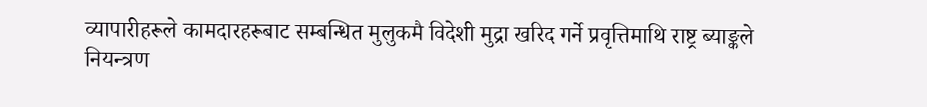व्यापारीहरूले कामदारहरूबाट सम्बन्धित मुलुकमै विदेशी मुद्रा खरिद गर्ने प्रवृत्तिमाथि राष्ट्र ब्याङ्कले नियन्त्रण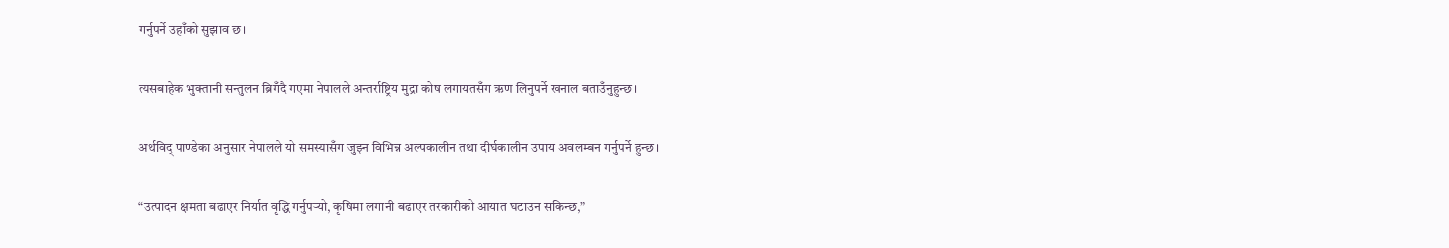गर्नुपर्ने उहाँको सुझाव छ।

त्यसबाहेक भुक्तानी सन्तुलन ब्रिगँदै गएमा नेपालले अन्तर्राष्ट्रिय मुद्रा कोष लगायतसँग ऋण लिनुपर्ने खनाल बताउँनुहुन्छ।

अर्थविद्‌ पाण्डेका अनुसार नेपालले यो समस्यासँग जुझ्न विभिन्न अल्पकालीन तथा दीर्घकालीन उपाय अवलम्बन गर्नुपर्ने हुन्छ।

“उत्पादन क्षमता बढाएर निर्यात वृद्धि गर्नुपर्‍यो, कृषिमा लगानी बढाएर तरकारीको आयात घटाउन सकिन्छ,”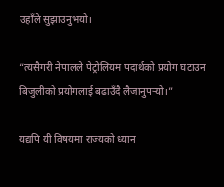उहाँले सुझाउनुभयो।

“त्यसैगरी नेपालले पेट्रोलियम पदार्थको प्रयोग घटाउन बिजुलीको प्रयोगलाई बढाउँदै लैजानुपर्‍यो।”

यद्यपि यी विषयमा राज्यको ध्यान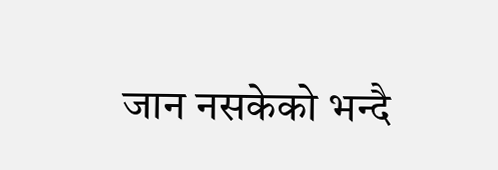जान नसकेको भन्दै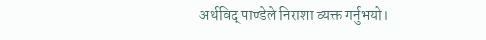अर्थविद्‌ पाण्डेले निराशा व्यक्त गर्नुभयो।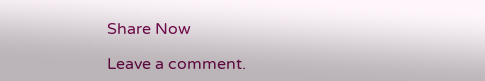Share Now

Leave a comment.